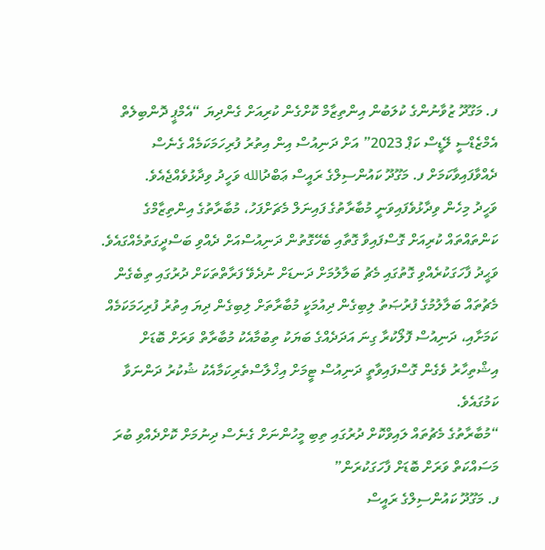ފ. މަގޫދޫ ޒުވާނުންގެ ކުލަބުން އިންތިޒާމް ކޮށްގެން ކުރިއަށް ގެންދިޔަ “އެމްޕީ ދޮންބިލެތް އެމްޒެޑްސީ ލޭޑީސް ކަޕް 2023” އަށް ދަނިއުސް އިން އިތުރު ފުރިހަމަކަމެއް ގެނެސް ދެއްވާފައިވާކަމަށް ފ. މަގޫދޫ ކައުންސިލްގެ ރައީސް ޢަބްދުالله ވަހީދު ވިދާޅުވެއްޖެއެވެ.
ވަހީދު މިހެން ވިދާޅުވެފައިވަނީ މުބާރާތުގެ ފައިނަލް މެޗަށްފަހު، މުބާރާތުގެ އިންތިޒާމްގެ ކަންތައްތައް ކުރިއަށް ގޮސްފައިވާ ގޮތާއި ބެހޭގޮތުން ދަނިއުސްއަށް ދެއްވި ބަސްދީގަތުމެއްގައެވެ.
ވަޙީދު ފާހަގަކުރެއްވި ގޮތުގައި މެޗު ބަލާލުމަށް ދަނޑަށް ނުދެވޭ ފަރާތްތަކަށް ދުރުގައި ތިބެގެން މެޗުތައް ބަލާލުމުގެ ފުރުޞަތު ލިބިގެން ދިއުމަކީ މުބާރާތަށް ލިބިގެން ދިޔަ އިތުރު ފުރިހަމަކަމެއް ކަމަށާއި، ދަނިއުސް ފޮލޯކުރާ ގިނަ އަދަދެއްގެ ބަޔަކު ތިބުމާއެކު މުބާރާތް ވަރަށް ބޮޑަށް އިޝްތިހާރު ވެގެން ގޮސްފައިވާތީ ދަނިއުސް ޓީމަށް އިޚްލާސްތެރިކަމާއެކު ޝުކުރު ދަންނަވާ ކަމުގައެވެ.
“މުބާރާތުގެ މެޗުތައް ލައިވްކޮށް ދުރުގައި ތިބި މީހުންނަށް ގެނެސް ދިނުމަށް ކޮށްދެއްވި ބުރަ މަސައްކަތް ވަރަށް ބޮޑަށް ފާހަގަކުރަން”
ފ. މަގޫދޫ ކައުންސިލްގެ ރައީސް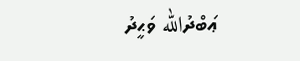ޢަބްދުالله ވަޙީދު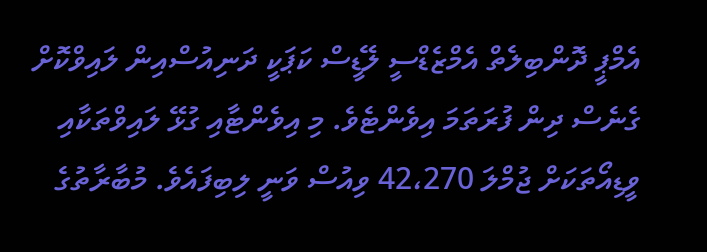އެމްޕީ ދޮންބިލެތް އެމްޒެޑްސީ ލޭޑީސް ކަޕަކީ ދަނިއުސްއިން ލައިވްކޮށް ގެނެސް ދިން ފުރަތަމަ އިވެންޓެވެ. މި އިވެންޓާއި ގުޅޭ ލައިވްތަކާއި ވީޑިއޯތަކަށް ޖުމްލަ 42،270 ވިއުސް ވަނީ ލިބިފައެވެ. މުބާރާތުގެ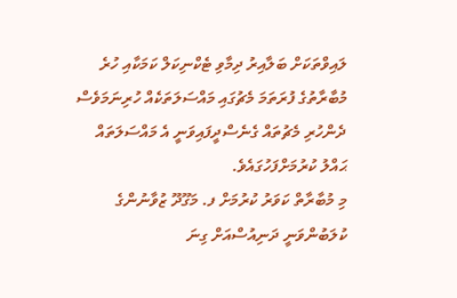ލައިވްތަކަށް ބަލާއިރު ދިމާވި ޓެކްނިކަލް ކަމަކާއި ހުރެ މުބާރާތުގެ ފުރަތަމަ މެޗުގައި މައްސަލަތަކެއް ހުރިނަމަވެސް ދެންހުރި މެޗުތައް ގެނެސްދީފައިވަނީ އެ މައްސަލަތައް ޙައްލު ކުރުމަށްފަހުގައެވެ.
މި މުބާރާތް ކަވަރު ކުރުމަށް ފ. މަގޫދޫ ޒުވާނުންގެ ކުލަބުންވަނީ ދަނިއުސްއަށް ގިނަ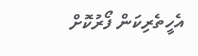އެހީތެރިކަން ފޯރުކޮށް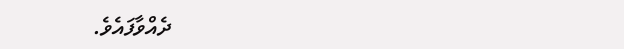ދެއްވާފައެވެ.